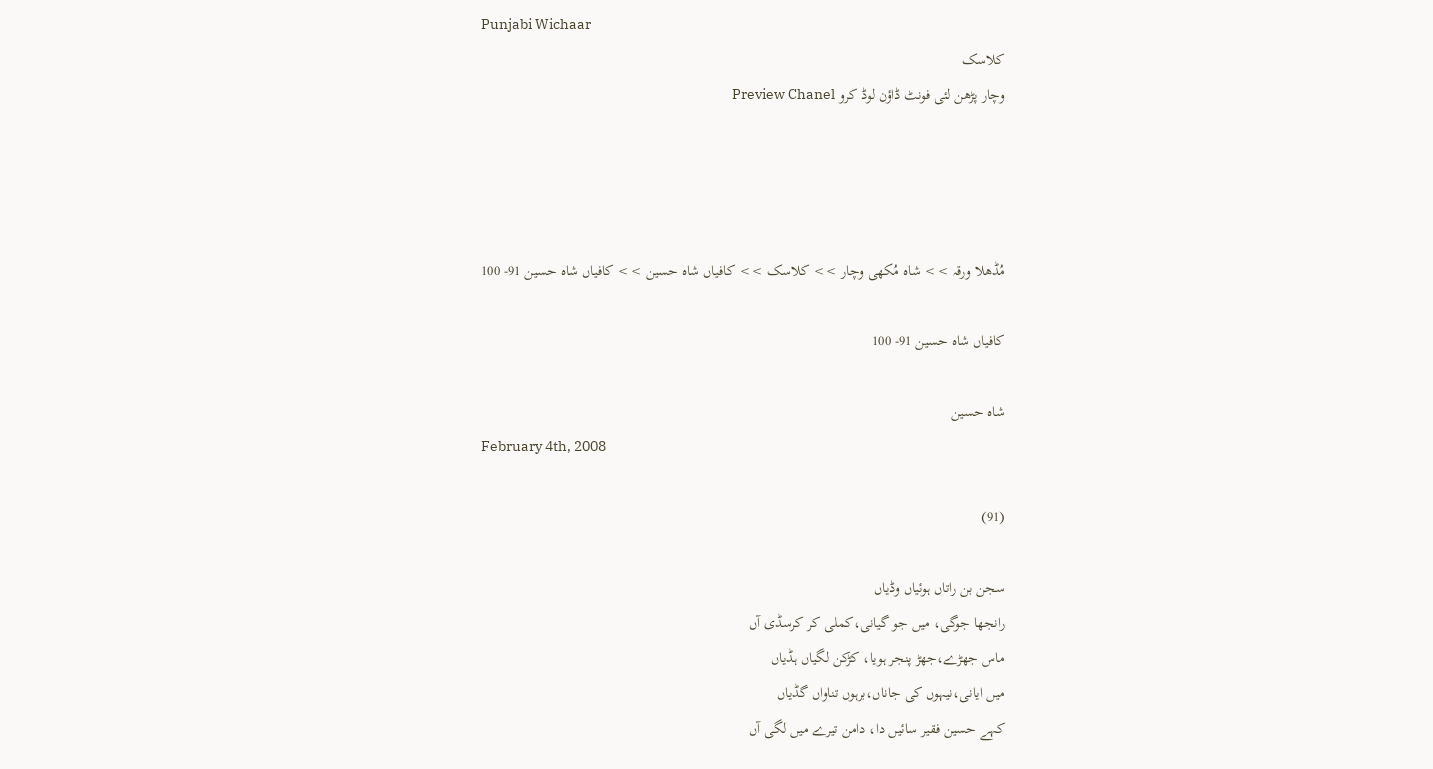Punjabi Wichaar
کلاسک
وچار پڑھن لئی فونٹ ڈاؤن لوڈ کرو Preview Chanel




مُڈھلا ورقہ >> شاہ مُکھی وچار >> کلاسک >> کافیاں شاہ حسین >> کافیاں شاہ حسین 91- 100

کافیاں شاہ حسین 91- 100

شاہ حسین
February 4th, 2008

(91)

سجن بن راتاں ہوئیاں وڈیاں
رانجھا جوگی، میں جو گیانی،کملی کر کرسڈی آں
ماس جھڑے،جھڑ پنجر ہویا، کڑکن لگیاں ہڈیاں
میں ایانی،نیہوں کی جاناں،برہوں تناواں گڈیاں
کہے حسین فقیر سائیں دا، دامن تیرے میں لگی آں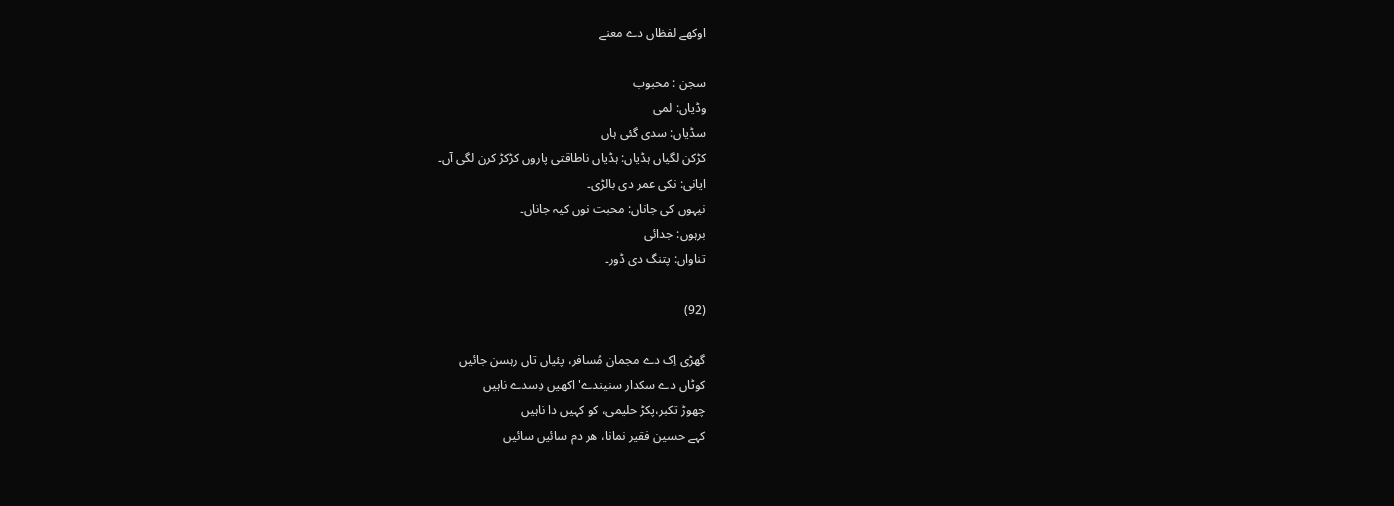اوکھے لفظاں دے معنے

سجن : محبوب
وڈیاں: لمی
سڈیاں: سدی گئی ہاں
کڑکن لگیاں ہڈیاں: ہڈیاں ناطاقتی پاروں کڑکڑ کرن لگی آں۔
ایانی: نکی عمر دی بالڑی۔
نیہوں کی جاناں: محبت نوں کیہ جاناں۔
برہوں: جدائی
تناواں: پتنگ دی ڈور۔

(92)

گھڑی اِک دے مجمان مُسافر، پئیاں تاں رہسن جائیں
کوٹاں دے سکدار سنیندے' اکھیں دِسدے ناہیں
چھوڑ تکبر،پکڑ حلیمی، کو کہیں دا ناہیں
کہے حسین فقیر نمانا، ھر دم سائیں سائیں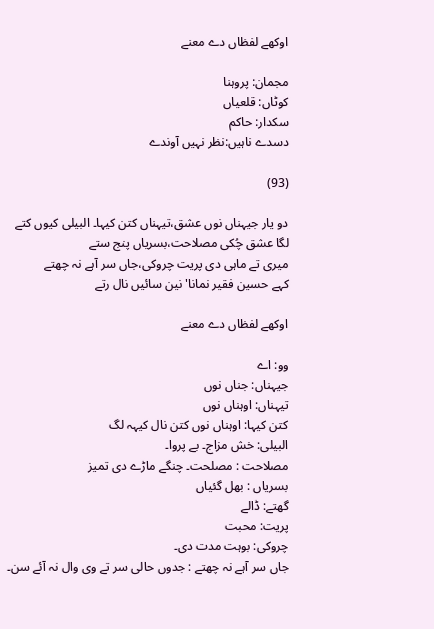اوکھے لفظاں دے معنے

مجمان: پروہنا
کوٹاں: قلعیاں
سکدار: حاکم
دسدے ناہیں:نظر نہیں آوندے

(93)

دو یار جیہناں نوں عشق،تیہناں کتن کیہا۔ البیلی کیوں کتے
لگا عشق چُکی مصلاحت،بسریاں پنج ستے
میری تے ماہی دی پریت چروکی،جاں سر آہے نہ چھتے
کہے حسین فقیر نمانا' نین سائیں نال رتے

اوکھے لفظاں دے معنے

وو: اے
جیہناں: جناں نوں
تیہناں: اوہناں نوں
کتن کیہا: اوہناں نوں کتن نال کیہہ لگ
البیلی: خش مزاج۔ بے پروا۔
مصلاحت : مصلحت۔ چنگے ماڑے دی تمیز
بسریاں : بھل گئیاں
گھتے: ڈالے
پریت: محبت
چروکی: بوہت مدت دی۔
جاں سر آہے نہ چھتے : جدوں حالی سر تے وی وال نہ آئے سن۔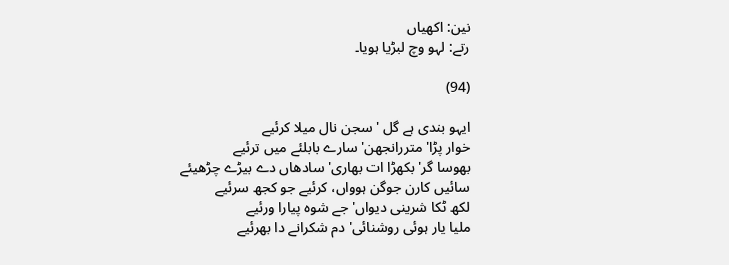نین: اکھیاں
رتے: لہو وچ لبڑیا ہویا۔

(94)

ایہو بندی ہے گل ' سجن نال میلا کرئیے
خوار پڑا' متررانجھن' سارے بابلئے میں ترئیے
بھوسا گر' بکھڑا ات بھاری' سادھاں دے بیڑے چڑھیئے
سائیں کارن جوگن ہوواں، کرئیے جو کجھ سرئیے
لکھ ٹکا شرینی دیواں' جے شوہ پیارا ورئیے
ملیا یار ہوئی روشنائی' دم شکرانے دا بھرئیے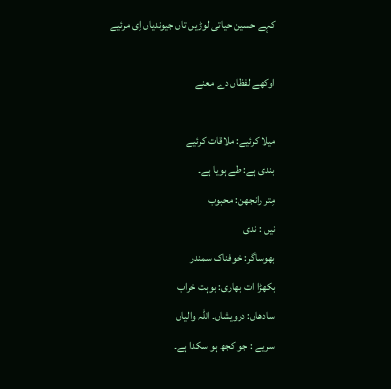کہے حسین حیاتی لوڑیں تاں جیوندیاں اِی مرئیے

اوکھے لفظاں دے معنے

میلا کرئیے: ملاقات کرئیے
بندی ہے: طے ہویا ہے۔
مِتر رانجھن: محبوب
نیں : ندی
بھوساگر: خوفناک سمندر
بکھڑا ات بھاری: بوہت خراب
سادھاں: درویشاں۔ اللہ والیاں
سریے : جو کجھ ہو سکدا ہے۔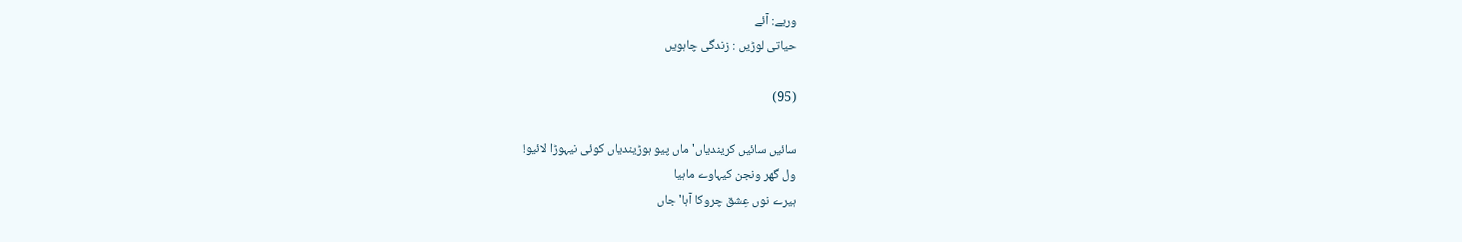وریے: آئے
حیاتی لوڑیں : زندگی چاہویں

(95)

سائیں سائیں کریندیاں' ماں پیو ہوڑیندیاں کوئی نیہوڑا لائیو!
ول گھر ونجن کیہاوے ماہیا
ہیرے نوں عِشق چروکا آہا' جاں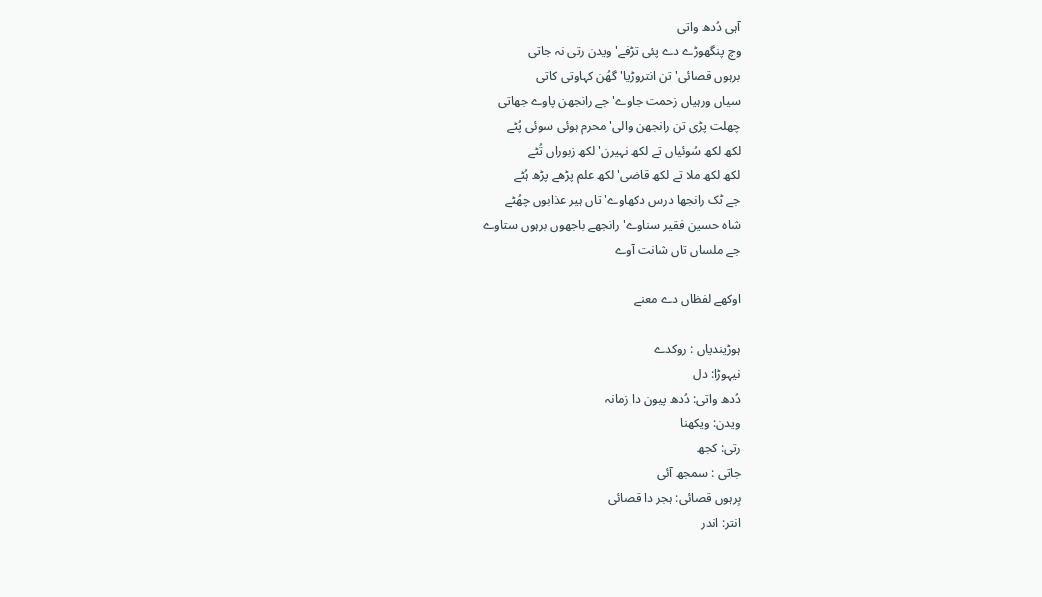آہی دُدھ واتی
وچ پنگھوڑے دے پئی تڑفے' ویدن رتی نہ جاتی
برہوں قصائی' تن انتروڑیا' گھُن کہاوتی کاتی
سیاں ورہیاں زحمت جاوے' جے رانجھن پاوے جھاتی
چھلت پڑی تن رانجھن والی' محرم ہوئی سوئی پُٹے
لکھ لکھ سُوئیاں تے لکھ نہیرن' لکھ زبوراں تُٹے
لکھ لکھ ملا تے لکھ قاضی' لکھ علم پڑھے پڑھ ہُٹے
جے ٹک رانجھا درس دکھاوے' تاں ہیر عذابوں چھُٹے
شاہ حسین فقیر سناوے' رانجھے باجھوں برہوں ستاوے
جے ملساں تاں شانت آوے

اوکھے لفظاں دے معنے

ہوڑیندیاں : روکدے
نیہوڑا: دل
دُدھ واتی: دُدھ پیون دا زمانہ
ویدن: ویکھنا
رتی: کجھ
جاتی : سمجھ آئی
بِرہوں قصائی: ہجر دا قصائی
انتر: اندر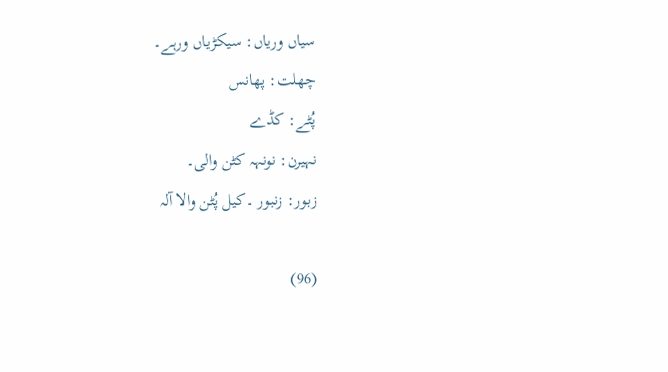سیاں وریاں: سیکڑیاں ورہے۔
چھلت: پھانس
پُٹے: کڈے
نہیرن: نونہہ کٹن والی۔
زبور: زنبور ۔کیل پُٹن والا آلہ

(96)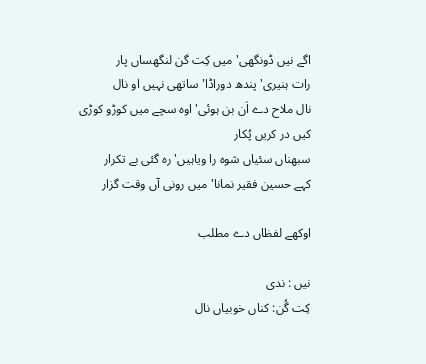اگے نیں ڈونگھی' میں کِت گن لنگھساں پار
رات ہنیری' پندھ دوراڈا' ساتھی نہیں او نال
نال ملاح دے اَن بن ہوئی' اوہ سچے میں کوڑو کوڑی
کیں در کریں پُکار
سبھناں سئیاں شوہ را ویاہیں' رہ گئی بے تکرار
کہے حسین فقیر نمانا' میں رونی آں وقت گزار

اوکھے لفظاں دے مطلب

نیں : ندی
کِت گُن: کناں خوبیاں نال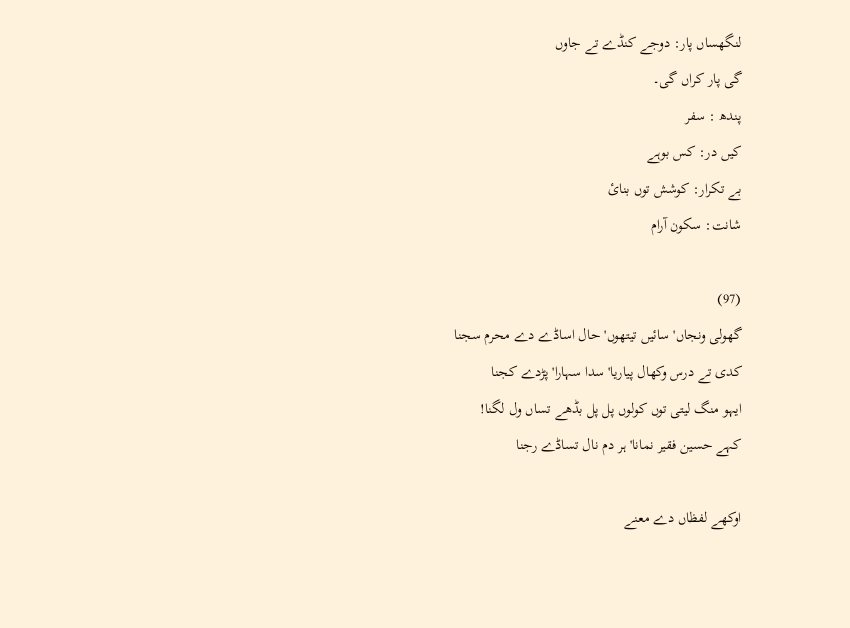لنگھساں پار: دوجے کنڈے تے جاوں
گی پار کراں گی۔
پندھ : سفر
کیں در: کس بوہے
بے تکرار: کوشش توں بنائ
شانت: سکون آرام

(97)
گھولی ونجاں' سائیں تیتھوں' حال اساڈے دے محرم سجنا
کدی تے درس وکھال پیاریا' سدا سہارا' پڑدے کجنا
ایہو منگ لیتی توں کولوں پل پل بڈھے تساں ول لگنا!
کہے حسین فقیر نمانا' ہر دم نال تساڈے رجنا

اوکھے لفظاں دے معنے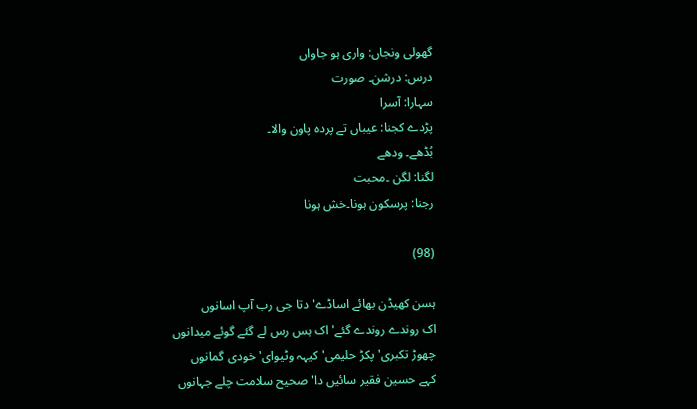گھولی ونجاں: واری ہو جاواں
درس: درشن۔ صورت
سہارا: آسرا
پڑدے کجنا: عیباں تے پردہ پاون والا۔
بُڈھے۔ ودھے
لگنا: لگن ۔محبت
رجنا: پرسکون ہونا۔خش ہونا

(98)

ہسن کھیڈن بھائے اساڈے' دتا جی رب آپ اسانوں
اک روندے روندے گئے' اک ہس رس لے گئے گوئے میدانوں
چھوڑ تکبری' پکڑ حلیمی' کیہہ وٹیوای' خودی گمانوں
کہے حسین فقیر سائیں دا' صحیح سلامت چلے جہانوں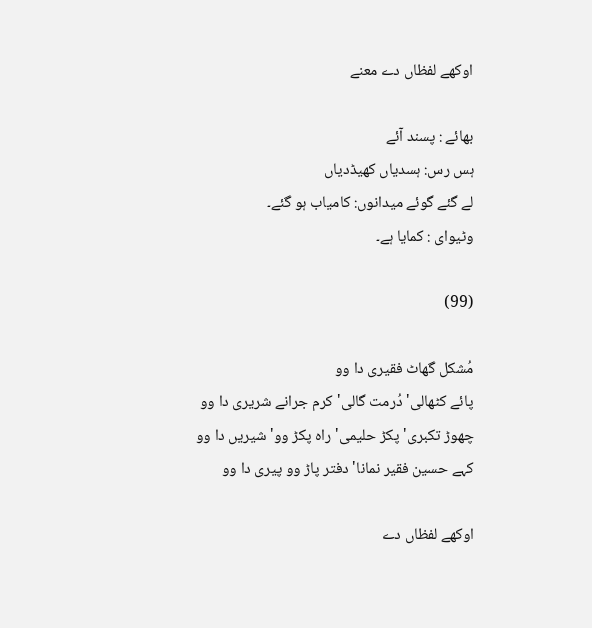اوکھے لفظاں دے معنے

بھائے : پسند آئے
ہس رس: ہسدیاں کھیڈدیاں
لے گئے گوئے میدانوں: کامیاب ہو گئے۔
وٹیوای : کمایا ہے۔

(99)

مُشکل گھاٹ فقیری دا وو
پائے کٹھالی' دُرمت گالی' کرم جرانے شریری دا وو
چھوڑ تکبری' پکڑ حلیمی' راہ پکڑ وو' شیریں دا وو
کہے حسین فقیر نمانا' دفتر پاڑ وو پیری دا وو

اوکھے لفظاں دے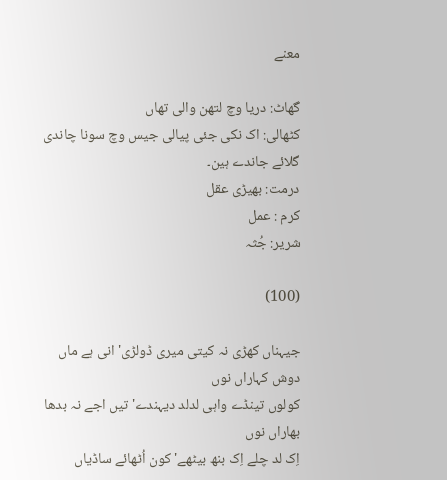معنے

گھاٹ: دریا وچ لتھن والی تھاں
کٹھالی: اک نکی جئی پیالی جیس وچ سونا چاندی گلائے جاندے ہین۔
درمت: بھیڑی عقل
کرم : عمل
شریر: جُثہ

(100)

جیہناں کھڑی نہ کیتی میری ڈولڑی' انی ہے ماں دوش کہاراں نوں
کولوں تینڈے واہی لدلد دیہندے' تیں اجے نہ بدھا بھاراں نوں
اِک لد چلے اِک بنھ بیٹھے' کون اُٹھائے ساڈیاں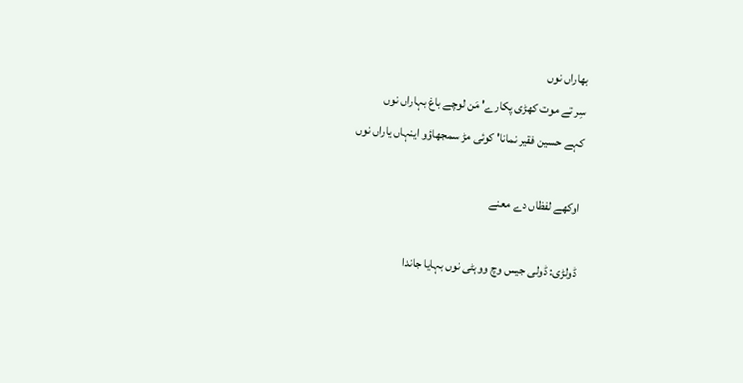بھاراں نوں
سِر تے موت کھڑی پکارے' مَن لوچے باغ بہاراں نوں
کہے حسین فقیر نمانا' کوئی مڑ سمجھاؤو اینہاں یاراں نوں

اوکھے لفظاں دے معنے

ڈولڑی: ڈولی جیس وچ ووہٹی نوں بہایا جاندا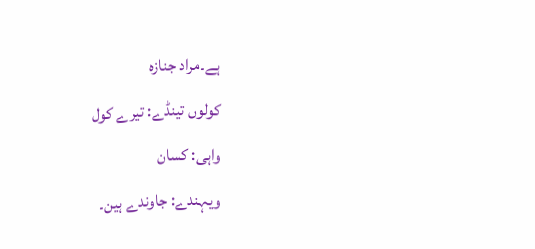ہے۔مراد جنازہ
کولوں تینڈے: تیرے کول
واہی: کسان
ویہندے: جاوندے ہین۔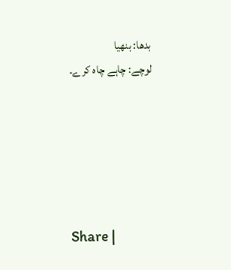بدھا: بنھیا
لوچے: چاہے چاہ کرے۔






Share |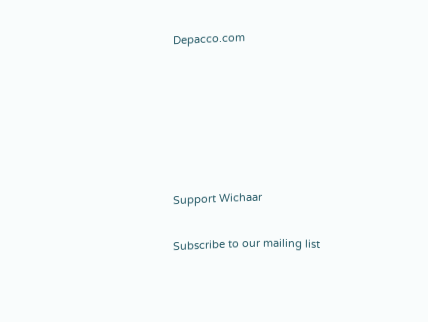Depacco.com






Support Wichaar

Subscribe to our mailing list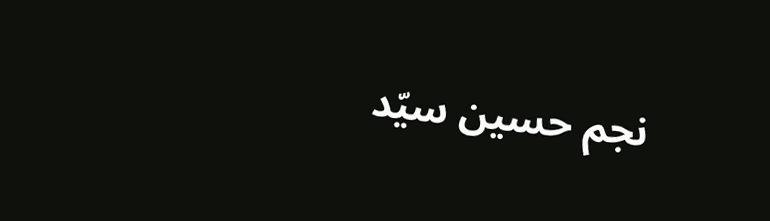نجم حسین سیّد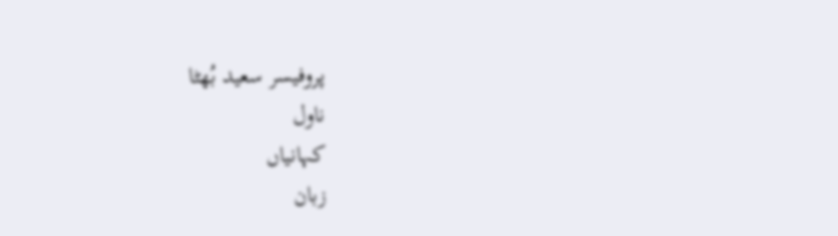پروفیسر سعید بُھٹا
ناول
کہانیاں
زبان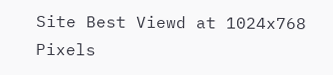Site Best Viewd at 1024x768 Pixels